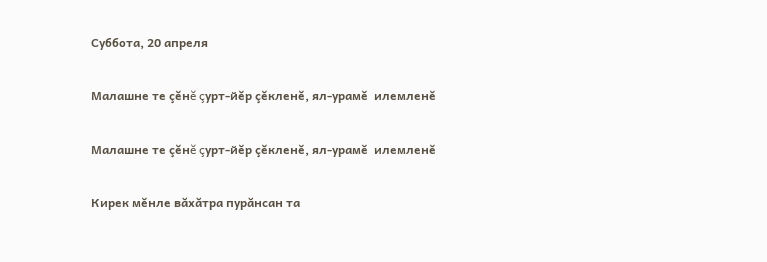Суббота, 20 апреля

Малашне те çĕнĕ çурт-йĕр çĕкленĕ, ял-урамĕ  илемленĕ

Малашне те çĕнĕ çурт-йĕр çĕкленĕ, ял-урамĕ  илемленĕ

Кирек мĕнле вăхăтра пурăнсан та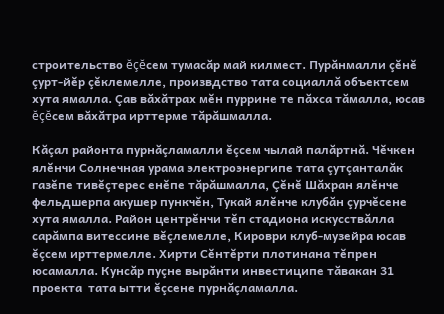строительство ĕçĕсем тумасăр май килмест. Пурăнмалли çĕнĕ çурт-йĕр çĕклемелле, произвдство тата социаллă объектсем хута ямалла. Çав вăхăтрах мĕн пуррине те пăхса тăмалла, юсав ĕçĕсем вăхăтра ирттерме тăрăшмалла.

Кăçал районта пурнăçламалли ĕçсем чылай палăртнă. Чĕчкен ялĕнчи Солнечная урама электроэнергипе тата çутçанталăк газĕпе тивĕçтерес енĕпе тăрăшмалла, Çĕнĕ Шăхран ялĕнче фельдшерпа акушер пункчĕн, Тукай ялĕнче клубăн çурчĕсене хута ямалла. Район центрĕнчи тĕп стадиона искусствăлла сарăмпа витессине вĕçлемелле, Кироври клуб-музейра юсав ĕçсем ирттермелле. Хирти Сĕнтĕрти плотинана тĕпрен юсамалла. Кунсăр пуçне вырăнти инвестиципе тăвакан 31 проекта  тата ытти ĕçсене пурнăçламалла.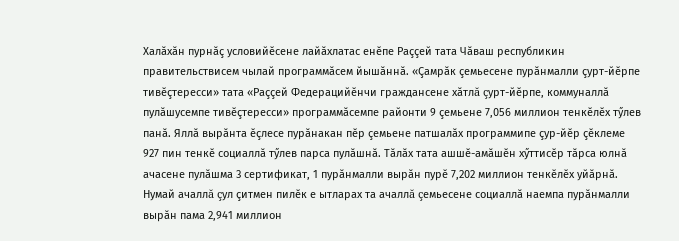Халăхăн пурнăç условийĕсене лайăхлатас енĕпе Раççей тата Чăваш республикин правительствисем чылай программăсем йышăннă. «Çамрăк çемьесене пурăнмалли çурт-йĕрпе тивĕçтересси» тата «Раççей Федерацийĕнчи граждансене хăтлă çурт-йĕрпе, коммуналлă пулăшусемпе тивĕçтересси» программăсемпе районти 9 çемьене 7,056 миллион тенкĕлĕх тӳлев панă. Яллă вырăнта ĕçлесе пурăнакан пĕр çемьене патшалăх программипе çур-йĕр çĕклеме 927 пин тенкĕ социаллă тӳлев парса пулăшнă. Тăлăх тата ашшĕ-амăшĕн хӳттисĕр тăрса юлнă ачасене пулăшма 3 сертификат, 1 пурăнмалли вырăн пурĕ 7,202 миллион тенкĕлĕх уйăрнă. Нумай ачаллă çул çитмен пилĕк е ытларах та ачаллă çемьесене социаллă наемпа пурăнмалли вырăн пама 2,941 миллион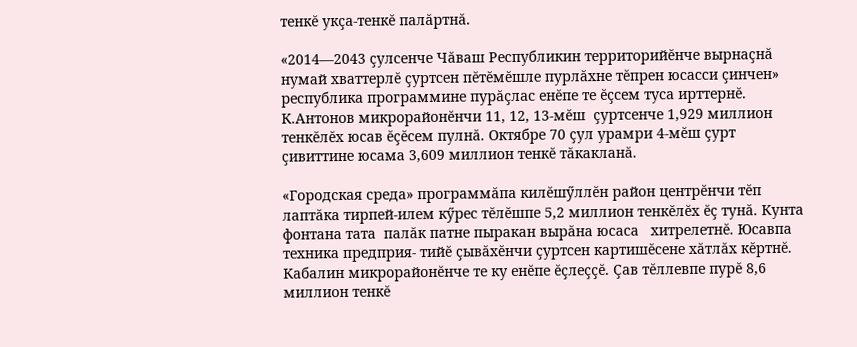тенкĕ укçа-тенкĕ палăртнă.

«2014—2043 çулсенче Чăваш Республикин территорийĕнче вырнаçнă нумай хваттерлĕ çуртсен пĕтĕмĕшле пурлăхне тĕпрен юсасси çинчен» республика программине пурăçлас енĕпе те ĕçсем туса ирттернĕ. К.Антонов микрорайонĕнчи 11, 12, 13-мĕш  çуртсенче 1,929 миллион тенкĕлĕх юсав ĕçĕсем пулнă. Октябре 70 çул урамри 4-мĕш çурт çивиттине юсама 3,609 миллион тенкĕ тăкакланă.

«Городская среда» программăпа килĕшӳллĕн район центрĕнчи тĕп лаптăка тирпей-илем кӳрес тĕлĕшпе 5,2 миллион тенкĕлĕх ĕç тунă. Кунта фонтана тата  палăк патне пыракан вырăна юсаса   хитрелетнĕ. Юсавпа техника предприя- тийĕ çывăхĕнчи çуртсен картишĕсене хăтлăх кĕртнĕ. Кабалин микрорайонĕнче те ку енĕпе ĕçлеççĕ. Çав тĕллевпе пурĕ 8,6 миллион тенкĕ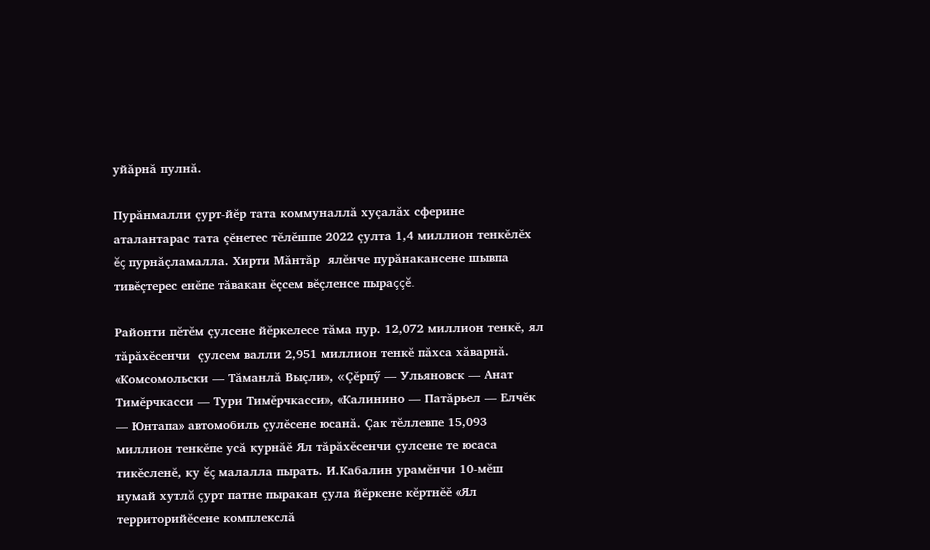уйăрнă пулнă.

Пурăнмалли çурт-йĕр тата коммуналлă хуçалăх сферине аталантарас тата çĕнетес тĕлĕшпе 2022 çулта 1,4 миллион тенкĕлĕх ĕç пурнăçламалла. Хирти Мăнтăр  ялĕнче пурăнакансене шывпа тивĕçтерес енĕпе тăвакан ĕçсем вĕçленсе пыраççĕ.

Районти пĕтĕм çулсене йĕркелесе тăма пур. 12,072 миллион тенкĕ, ял тăрăхĕсенчи  çулсем валли 2,951 миллион тенкĕ пăхса хăварнă. «Комсомольски — Тăманлă Выçли», «Çĕрпӳ — Ульяновск — Анат Тимĕрчкасси — Тури Тимĕрчкасси», «Калинино — Патăрьел — Елчĕк — Юнтапа» автомобиль çулĕсене юсанă. Çак тĕллевпе 15,093 миллион тенкĕпе усă курнăĕ Ял тăрăхĕсенчи çулсене те юсаса тикĕсленĕ, ку ĕç малалла пырать. И.Кабалин урамĕнчи 10-мĕш нумай хутлă çурт патне пыракан çула йĕркене кĕртнĕĕ «Ял территорийĕсене комплекслă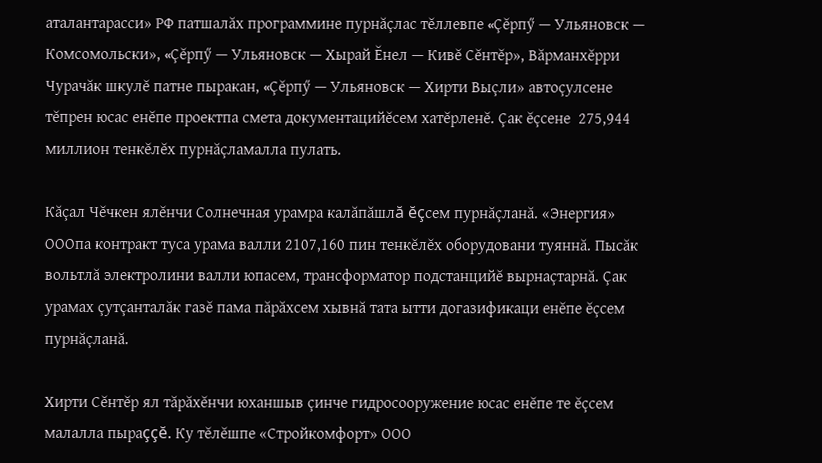аталантарасси» РФ патшалăх программине пурнăçлас тĕллевпе «Çĕрпӳ — Ульяновск — Комсомольски», «Çĕрпӳ — Ульяновск — Хырай Ĕнел — Кивĕ Сĕнтĕр», Вăрманхĕрри Чурачăк шкулĕ патне пыракан, «Çĕрпӳ — Ульяновск — Хирти Выçли» автоçулсене тĕпрен юсас енĕпе проектпа смета документацийĕсем хатĕрленĕ. Çак ĕçсене  275,944 миллион тенкĕлĕх пурнăçламалла пулать.

Кăçал Чĕчкен ялĕнчи Солнечная урамра калăпăшлă ĕçсем пурнăçланă. «Энергия» ОООпа контракт туса урама валли 2107,160 пин тенкĕлĕх оборудовани туяннă. Пысăк вольтлă электролини валли юпасем, трансформатор подстанцийĕ вырнаçтарнă. Çак урамах çутçанталăк газĕ пама пăрăхсем хывнă тата ытти догазификаци енĕпе ĕçсем пурнăçланă.

Хирти Сĕнтĕр ял тăрăхĕнчи юханшыв çинче гидросооружение юсас енĕпе те ĕçсем малалла пыраççĕ. Ку тĕлĕшпе «Стройкомфорт» ООО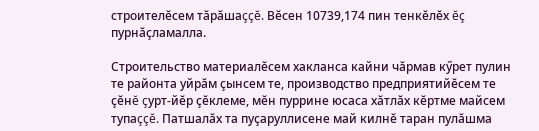строителĕсем тăрăшаççĕ. Вĕсен 10739,174 пин тенкĕлĕх ĕç пурнăçламалла.

Строительство материалĕсем хакланса кайни чăрмав кӳрет пулин те районта уйрăм çынсем те, производство предприятийĕсем те çĕнĕ çурт-йĕр çĕклеме, мĕн пуррине юсаса хăтлăх кĕртме майсем тупаççĕ. Патшалăх та пуçаруллисене май килнĕ таран пулăшма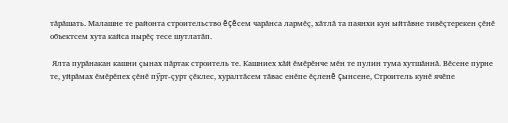тăрăшать. Малашне те районта строительство ĕçĕсем чарăнса лармĕç, хăтлă та паянхи кун ыйтăвне тивĕçтерекен çĕнĕ объектсем хута кайса пырĕç тесе шутлатăп.

 Ялта пурăнакан кашни çынах пăртак строитель те. Кашниех хăй ĕмĕрĕнче мĕн те пулин тума хутшăннă. Вĕсене пурне те, уйрăмах ĕмĕрĕпех çĕнĕ пӳрт-çурт çĕклес, хуралтăсем тăвас енĕпе ĕçленĕ çынсене, Строитель кунĕ ячĕпе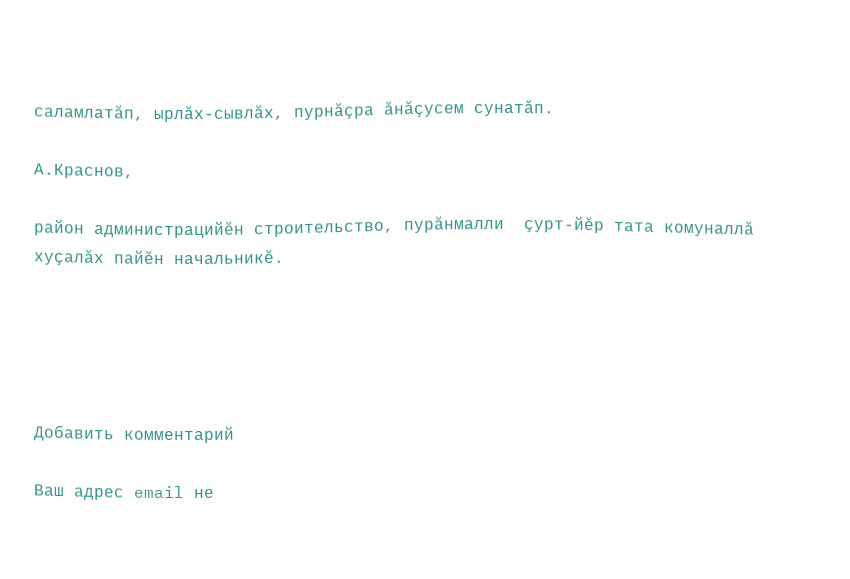саламлатăп, ырлăх-сывлăх, пурнăçра ăнăçусем сунатăп.

А.Краснов,

район администрацийĕн строительство, пурăнмалли  çурт-йĕр тата комуналлă хуçалăх пайĕн начальникĕ.





Добавить комментарий

Ваш адрес email не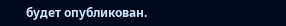будет опубликован.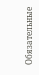Обязательные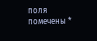поля помечены *